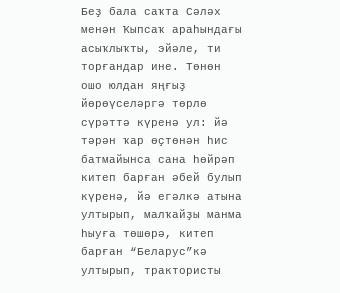Беҙ бала саҡта Сәләх менән Ҡыпсаҡ араһындағы асыҡлыҡты, эйәле, ти торғандар ине. Төнөн ошо юлдан яңғыҙ йөрөүселәргә төрлө сүрәттә күренә ул: йә тәрән ҡар өҫтөнән һис батмайынса сана һөйрәп китеп барған әбей булып күренә, йә егәлкә атына ултырып, малҡайҙы манма һыуға төшөрә, китеп барған “Беларус”кә ултырып, трактористы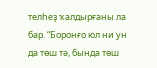телһеҙ ҡалдырғаны ла бар. “Боронғо юл ни ун да төш тә, бында төш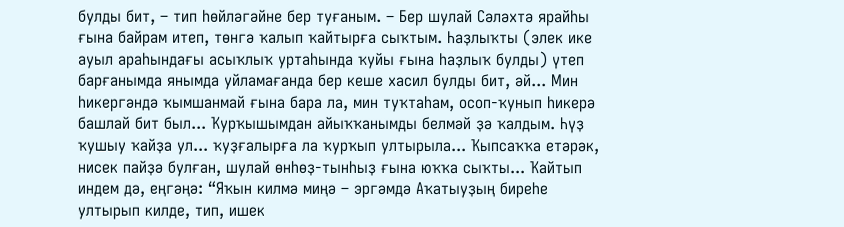булды бит, – тип һөйләгәйне бер туғаным. – Бер шулай Сәләхтә ярайһы ғына байрам итеп, төнгә ҡалып ҡайтырға сыҡтым. Һаҙлыҡты (элек ике ауыл араһындағы асыҡлыҡ уртаһында ҡуйы ғына һаҙлыҡ булды) үтеп барғанымда янымда уйламағанда бер кеше хасил булды бит, әй... Мин һикергәндә ҡымшанмай ғына бара ла, мин туҡтаһам, осоп-ҡунып һикерә башлай бит был... Ҡурҡышымдан айыҡҡанымды белмәй ҙә ҡалдым. Һүҙ ҡушыу ҡайҙа ул... ҡуҙғалырға ла ҡурҡып ултырыла... Ҡыпсаҡҡа етәрәк, нисек пайҙә булған, шулай өнһөҙ-тынһыҙ ғына юҡҡа сыҡты... Ҡайтып индем дә, еңгәңә: “Яҡын килмә миңә – эргәмдә Аҡатыуҙың биреһе ултырып килде, тип, ишек